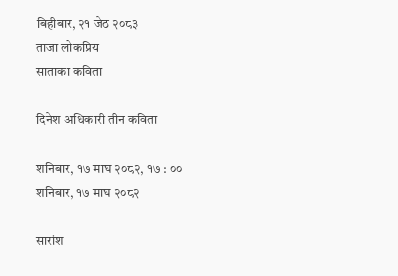बिहीबार, २१ जेठ २०८३
ताजा लोकप्रिय
साताका कविता

दिनेश अधिकारी तीन कविता

शनिबार, १७ माघ २०८२, १७ : ००
शनिबार, १७ माघ २०८२

सारांश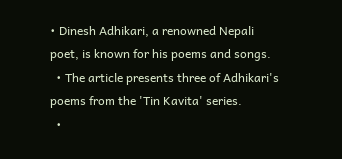• Dinesh Adhikari, a renowned Nepali poet, is known for his poems and songs.
  • The article presents three of Adhikari's poems from the 'Tin Kavita' series.
  •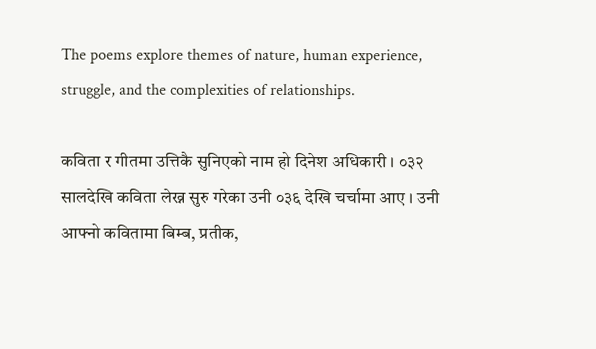The poems explore themes of nature, human experience, struggle, and the complexities of relationships.

कविता र गीतमा उत्तिकै सुनिएको नाम हो दिनेश अधिकारी । ०३२ सालदेखि कविता लेख्न सुरु गरेका उनी ०३६ देखि चर्चामा आए । उनी आफ्नो कवितामा बिम्ब, प्रतीक,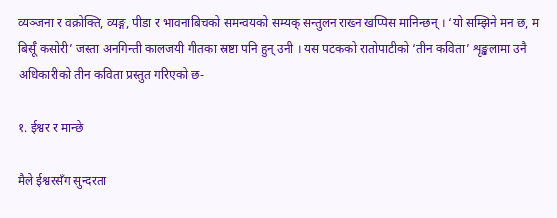व्यञ्जना र वक्रोक्ति, व्यङ्ग, पीडा र भावनाबिचको समन्वयको सम्यक् सन्तुलन राख्न खप्पिस मानिन्छन् । ‘यो सम्झिने मन छ, म बिर्सूँ कसोरी’ जस्ता अनगिन्ती कालजयी गीतका स्रष्टा पनि हुन् उनी । यस पटकको रातोपाटीको ‘तीन कविता’ शृङ्खलामा उनै अधिकारीको तीन कविता प्रस्तुत गरिएको छ-

१. ईश्वर र मान्छे

मैले ईश्वरसँग सुन्दरता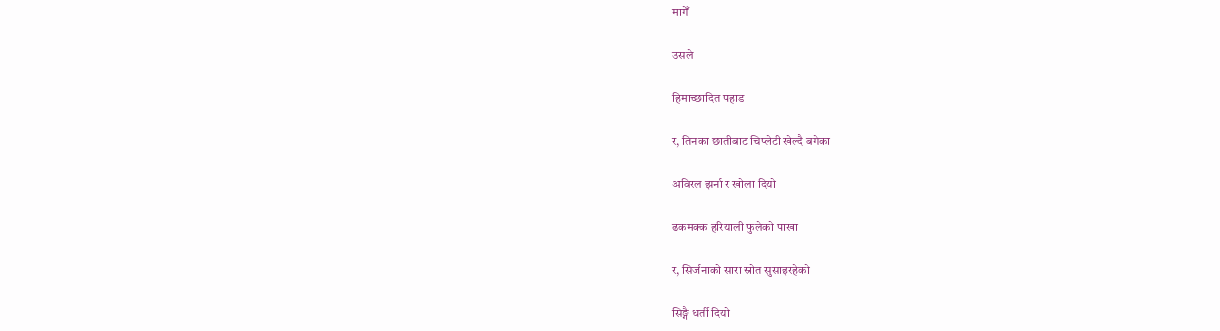मागेँ

उसले

हिमाच्छादित पहाड

र, तिनका छातीबाट चिप्लेटी खेल्दै बगेका

अविरल झर्ना र खोला दियो

ढकमक्क हरियाली फुलेको पाखा

र, सिर्जनाको सारा स्रोत सुसाइरहेको

सिङ्गै धर्ती दियो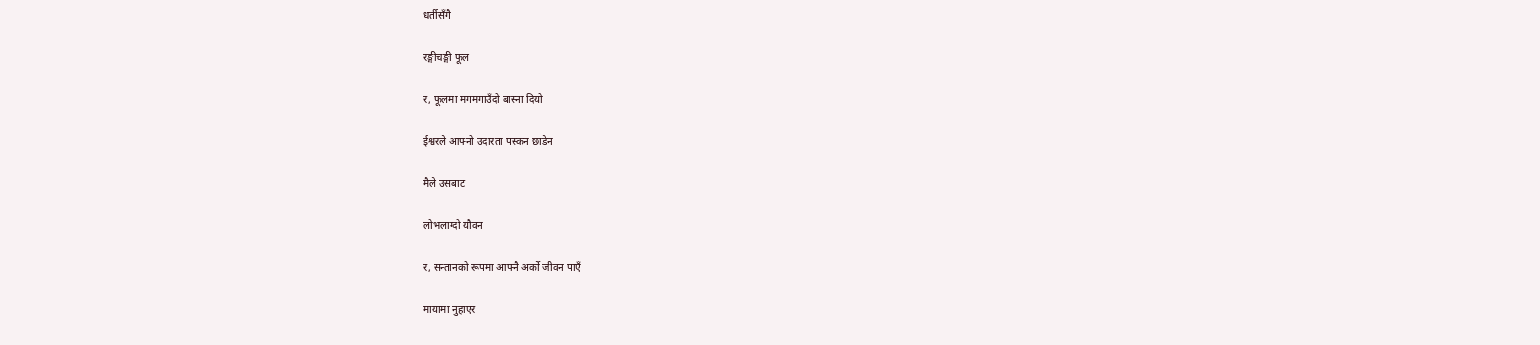धर्तीसँगै

रङ्गीचङ्गी फूल

र, फूलमा मगमगाउँदो बास्ना दियो

ईश्वरले आफ्नो उदारता पस्कन छाडेन

मैले उसबाट

लोभलाग्दो यौवन

र, सन्तानको रूपमा आफ्नै अर्को जीवन पाएँ

मायामा नुहाएर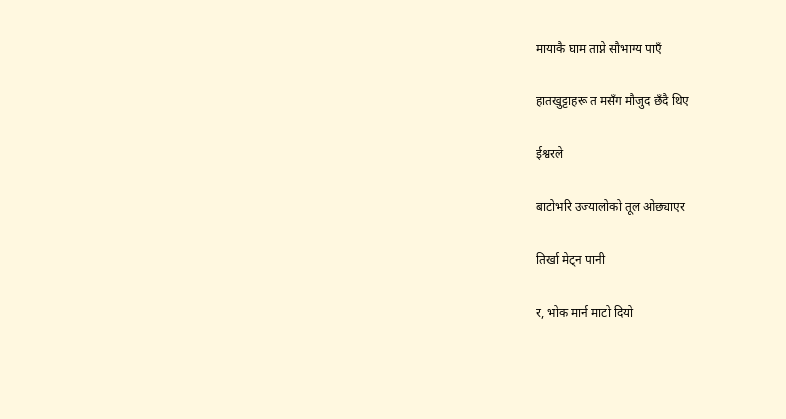मायाकै घाम ताप्ने सौभाग्य पाएँ

हातखुट्टाहरू त मसँग मौजुद छँदै थिए

ईश्वरले

बाटोभरि उज्यालोको तूल ओछ्याएर

तिर्खा मेट्न पानी

र, भोक मार्न माटो दियो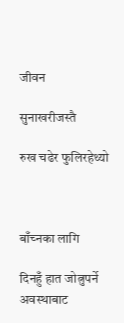जीवन

सुनाखरीजस्तै

रुख चढेर फुलिरहेथ्यो



बाँच्नका लागि

दिनहुँ हात जोत्नुपर्ने अवस्थाबाट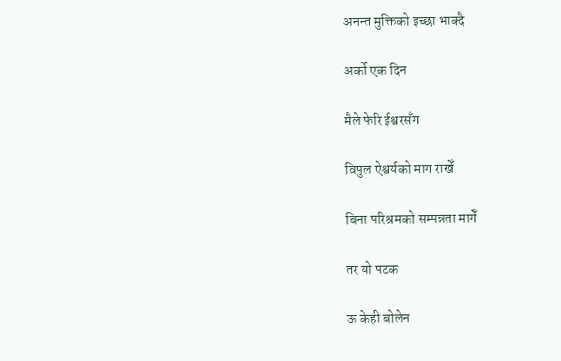अनन्त मुक्तिको इच्छा भाक्दै

अर्को एक दिन

मैले फेरि ईश्वरसँग

विपुल ऐश्वर्यको माग राखेँ

बिना परिश्रमको सम्पन्नता मागेँ

तर यो पटक

ऊ केही बोलेन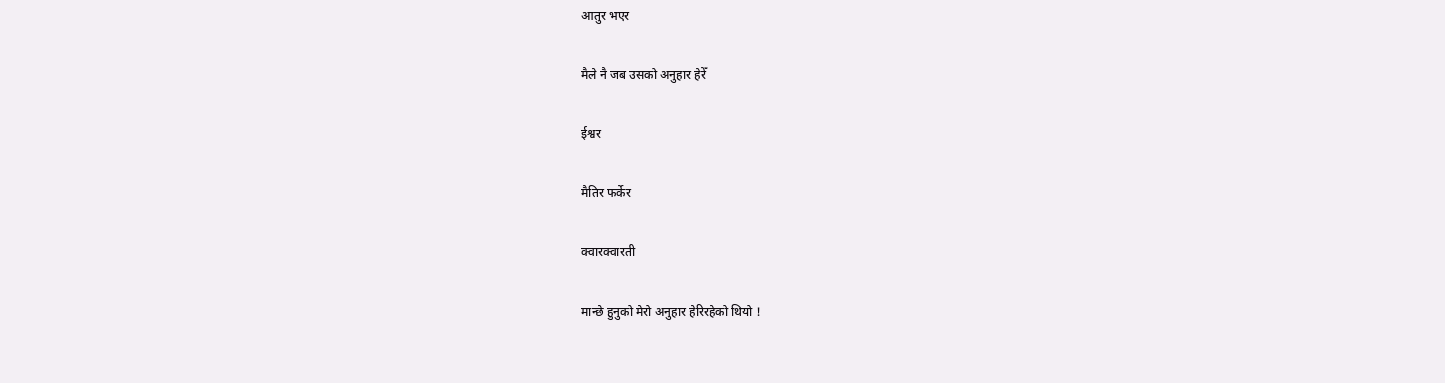आतुर भएर

मैले नै जब उसको अनुहार हेरेँ

ईश्वर

मैतिर फर्केर

क्वारक्वारती

मान्छे हुनुको मेरो अनुहार हेरिरहेको थियो !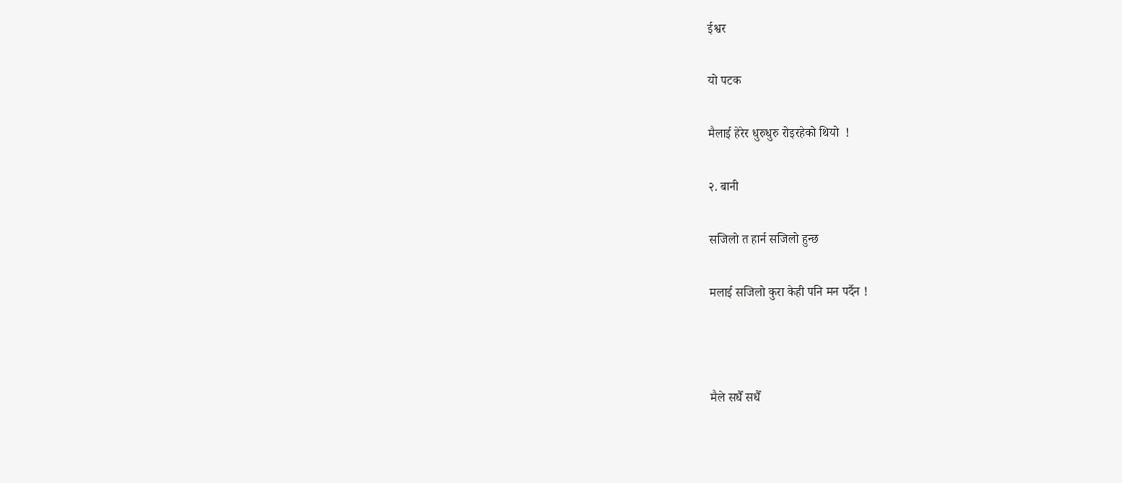ईश्वर

यो पटक

मैलाई हेरेर धुरुधुरु रोइरहेको थियो  !

२. बानी

सजिलो त हार्न सजिलो हुन्छ

मलाई सजिलो कुरा केही पनि मन पर्दैन !



मैले सधैँ सधैँ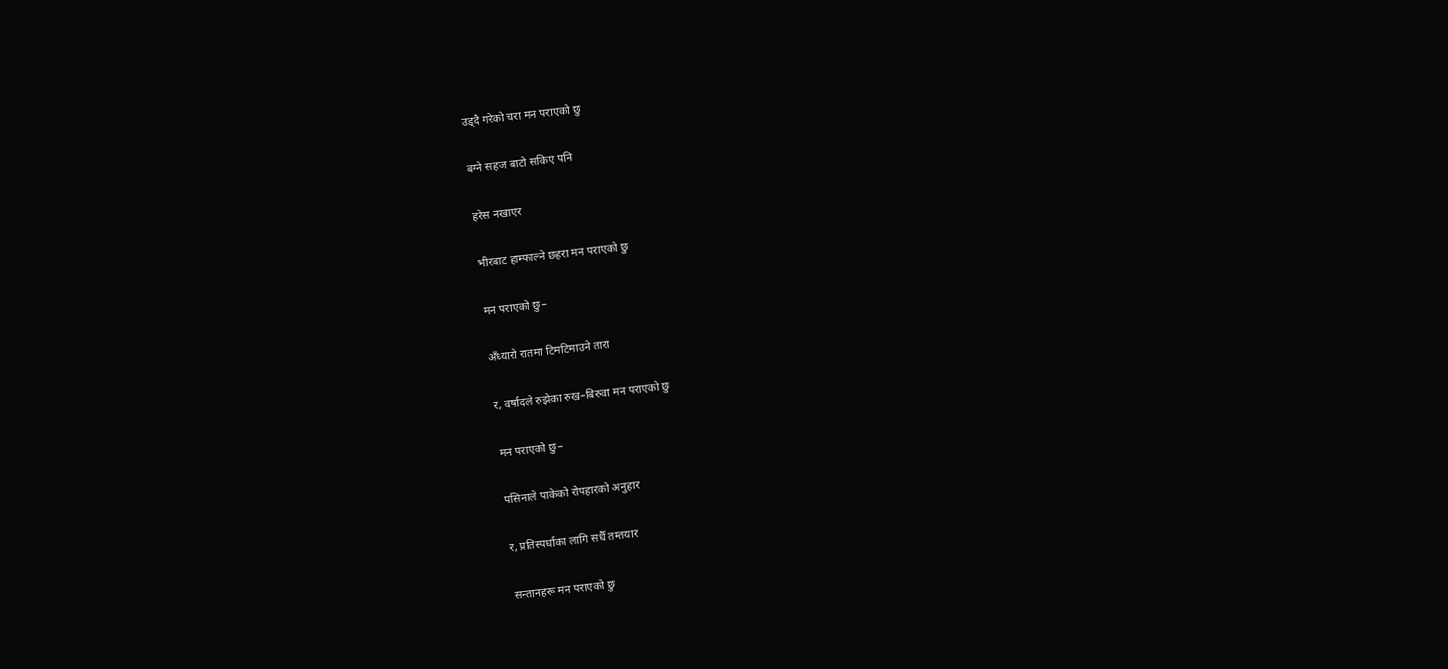उड्दै गरेको चरा मन पराएको छु

बग्ने सहज बाटो सकिए पनि

हरेस नखाएर

भीरबाट हाम्फाल्ने छहरा मन पराएको छु

मन पराएको छु–

अँध्यारो रातमा टिमटिमाउने तारा

र, वर्षादले रुझेका रुख–बिरुवा मन पराएको छु

मन पराएको छु–

पसिनाले पाकेको रोपहारको अनुहार

र, प्रतिस्पर्धाका लागि सधैँ तम्तयार

सन्तानहरू मन पराएको छु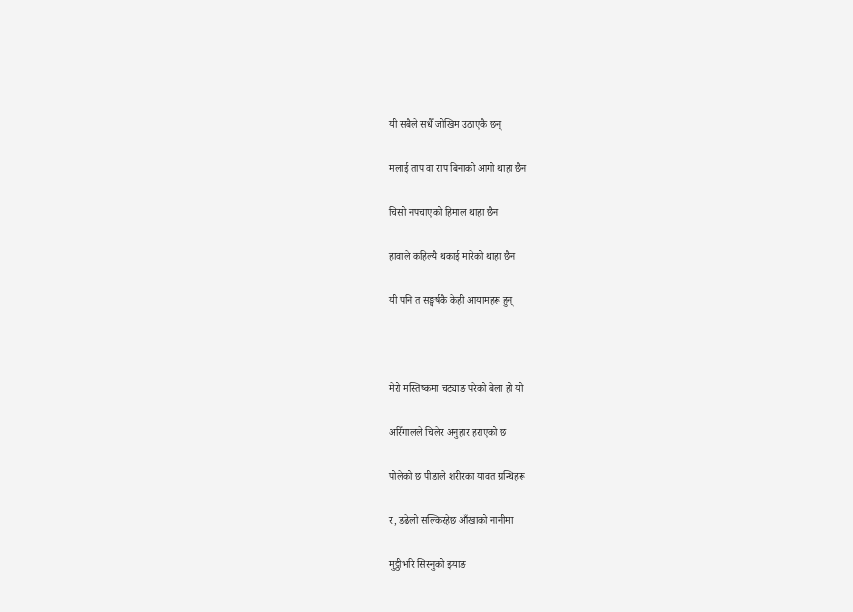यी सबैले सधैँ जोखिम उठाएकै छन्

मलाई ताप वा राप बिनाको आगो थाहा छैन

चिसो नपचाएको हिमाल थाहा छैन

हावाले कहिल्यै थकाई मारेको थाहा छैन

यी पनि त सङ्घर्षकै केही आयामहरू हुन्



मेरो मस्तिष्कमा चट्याङ परेको बेला हो यो

अरिँगालले चिलेर अनुहार हराएको छ

पोलेको छ पीडाले शरीरका यावत ग्रन्थिहरू

र, डढेलो सल्किरहेछ आँखाको नानीमा

मुट्ठीभरि सिस्नुको झ्याङ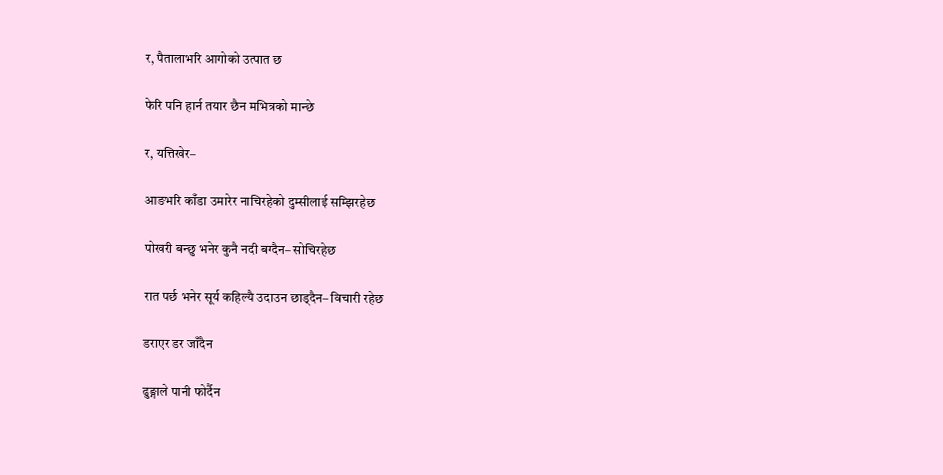र, पैतालाभरि आगोको उत्पात छ

फेरि पनि हार्न तयार छैन मभित्रको मान्छे

र, यत्तिखेर–

आङभरि काँडा उमारेर नाचिरहेको दुम्सीलाई सम्झिरहेछ

पोखरी बन्छु भनेर कुनै नदी बग्दैन– सोचिरहेछ

रात पर्छ भनेर सूर्य कहिल्यै उदाउन छाड्दैन– विचारी रहेछ

डराएर डर जाँदैन

ढुङ्गाले पानी फोर्दैन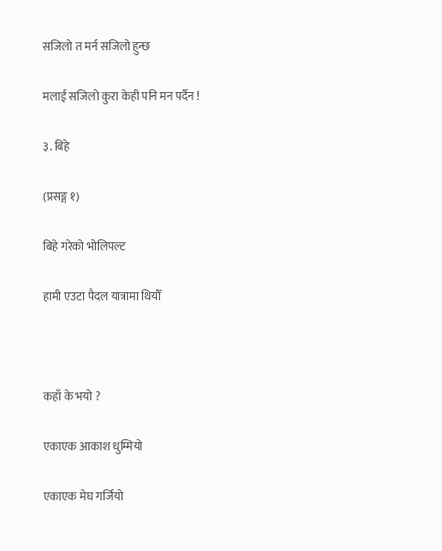सजिलो त मर्न सजिलो हुन्छ

मलाई सजिलो कुरा केही पनि मन पर्दैन !

३. बिहे

(प्रसङ्ग १)

बिहे गरेको भोलिपल्ट

हामी एउटा पैदल यात्रामा थियौँ



कहाँ के भयो ?

एकाएक आकाश धुम्मियो

एकाएक मेघ गर्जियो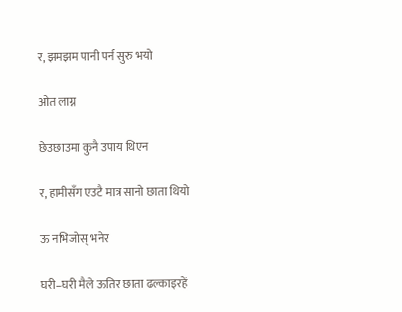र, झमझम पानी पर्न सुरु भयो

ओत लाग्न

छेउछाउमा कुनै उपाय थिएन

र, हामीसँग एउटै मात्र सानो छाता थियो

ऊ नभिजोस् भनेर

घरी–घरी मैले ऊतिर छाता ढल्काइरहें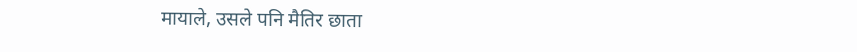मायाले, उसले पनि मैतिर छाता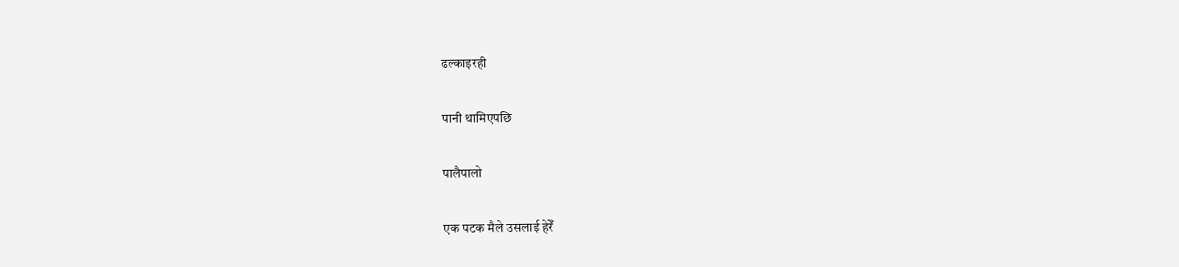ढल्काइरही

पानी थामिएपछि

पालैपालो

एक पटक मैले उसलाई हेरेँ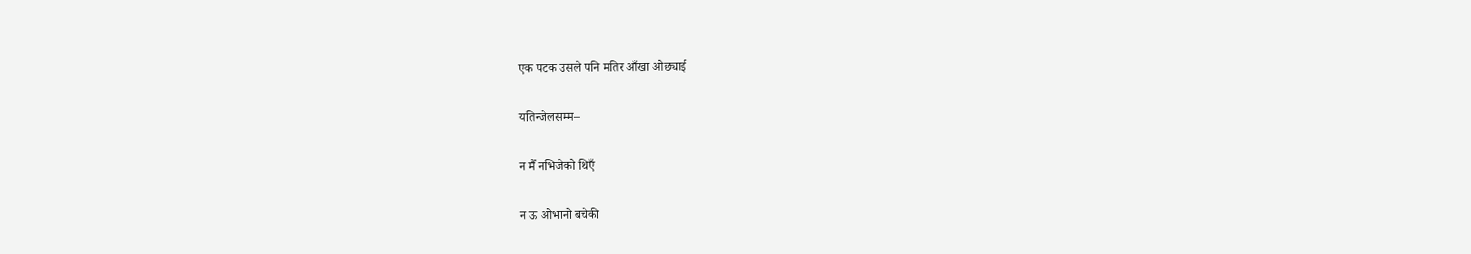एक पटक उसले पनि मतिर आँखा ओछ्याई

यतिन्जेलसम्म–

न मैँ नभिजेको थिएँ

न ऊ ओभानो बचेकी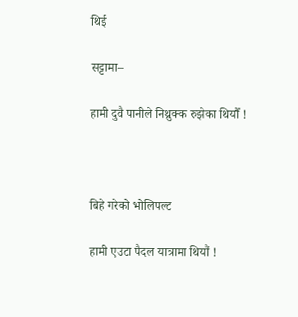थिई

सट्टामा–

हामी दुवै पानीले निथ्रुक्क रुझेका थियौँ !



बिहे गरेको भोलिपल्ट

हामी एउटा पैदल यात्रामा थियौं !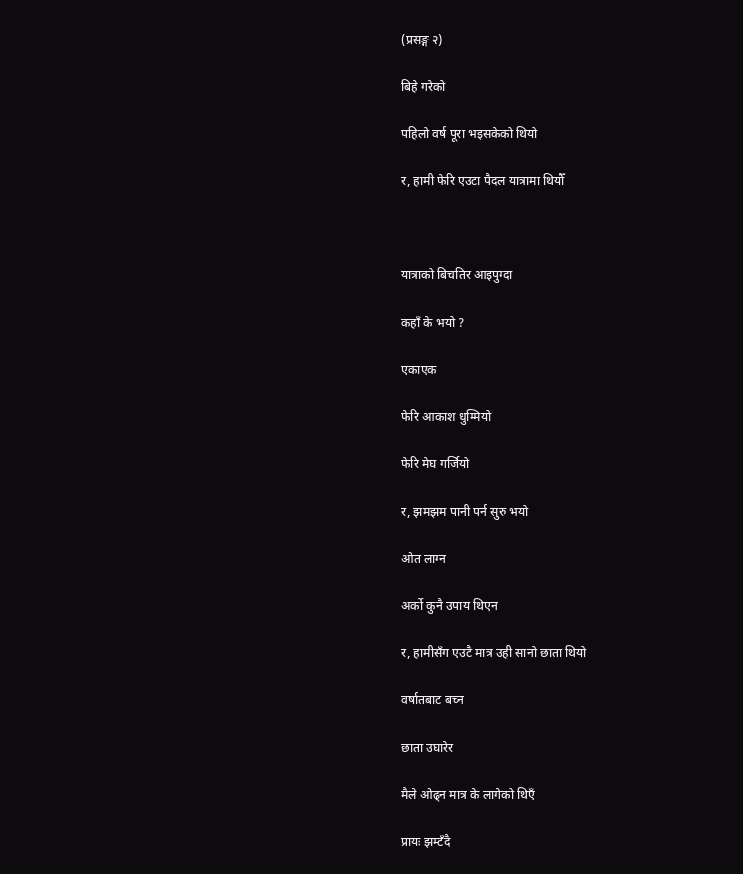(प्रसङ्ग २)

बिहे गरेको

पहिलो वर्ष पूरा भइसकेको थियो

र, हामी फेरि एउटा पैदल यात्रामा थियौँ



यात्राको बिचतिर आइपुग्दा

कहाँ के भयो ?

एकाएक

फेरि आकाश धुम्मियो

फेरि मेघ गर्जियो

र, झमझम पानी पर्न सुरु भयो

ओत लाग्न

अर्को कुनै उपाय थिएन

र, हामीसँग एउटै मात्र उही सानो छाता थियो

वर्षातबाट बच्न

छाता उघारेर

मैले ओढ्न मात्र के लागेको थिएँ

प्रायः झम्टँदै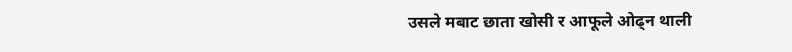उसले मबाट छाता खोसी र आफूले ओढ्न थाली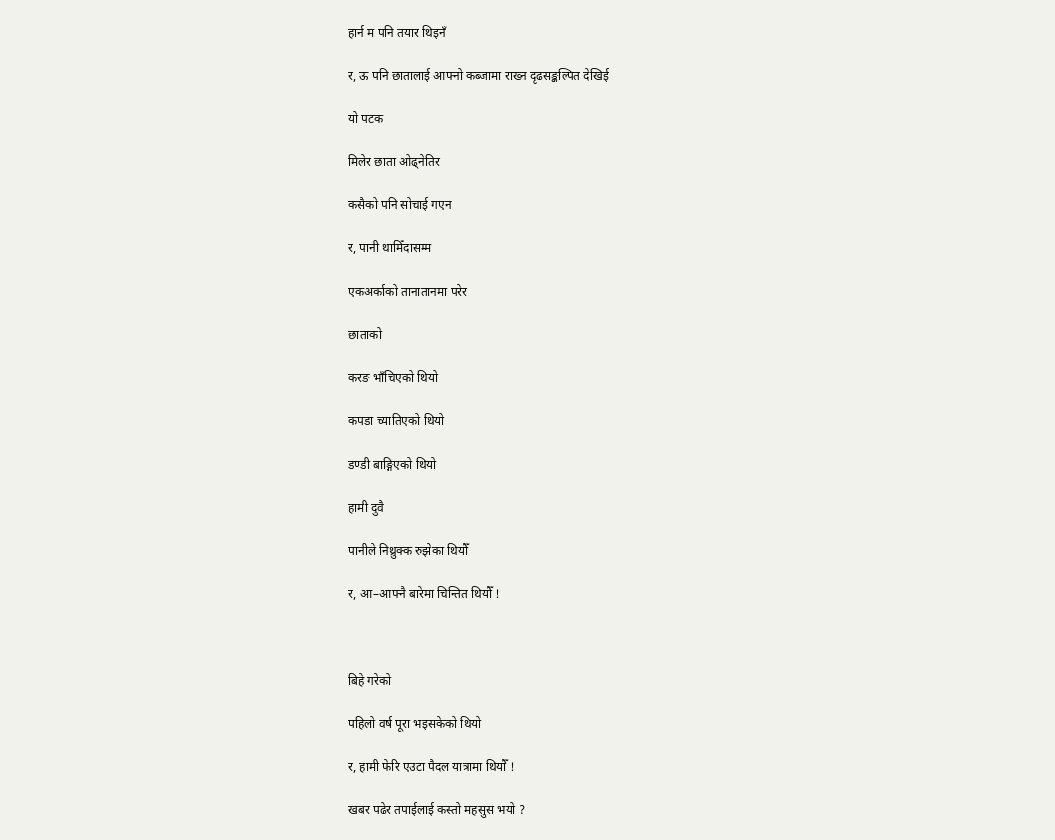हार्न म पनि तयार थिइनँ

र, ऊ पनि छातालाई आफ्नो कब्जामा राख्न दृढसङ्कल्पित देखिई

यो पटक

मिलेर छाता ओढ्नेतिर

कसैको पनि सोचाई गएन

र, पानी थामिँदासम्म

एकअर्काको तानातानमा परेर

छाताको

करङ भाँचिएको थियो

कपडा च्यातिएको थियो

डण्डी बाङ्गिएको थियो

हामी दुवै

पानीले निथ्रुक्क रुझेका थियौँ

र, आ–आफ्नै बारेमा चिन्तित थियौँ !



बिहे गरेको

पहिलो वर्ष पूरा भइसकेको थियो

र, हामी फेरि एउटा पैदल यात्रामा थियौँ !

खबर पढेर तपाईलाई कस्तो महसुस भयो ?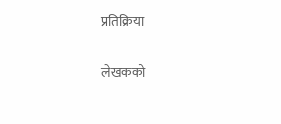प्रतिक्रिया

लेखकको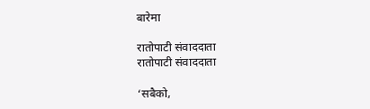बारेमा

रातोपाटी संवाददाता
रातोपाटी संवाददाता

‘सबैको,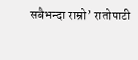सबैभन्दा राम्रो’ रातोपाटी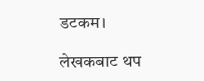डटकम।

लेखकबाट थप